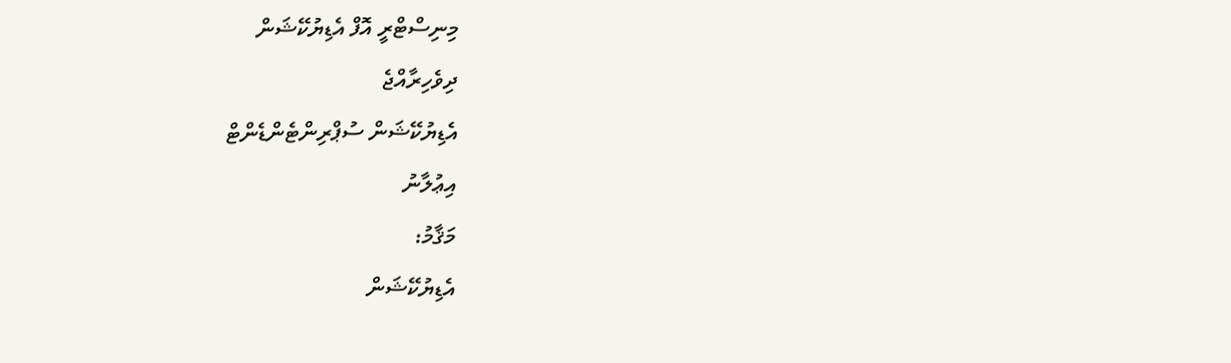މިނިސްޓްރީ އޮފް އެޑިޔުކޭޝަން
ދިވެހިރާއްޖެ
އެޑިޔުކޭޝަން ސުޕްރިންޓެންޑެންޓް
އިޢުލާނު
މަޤާމު:
އެޑިޔުކޭޝަން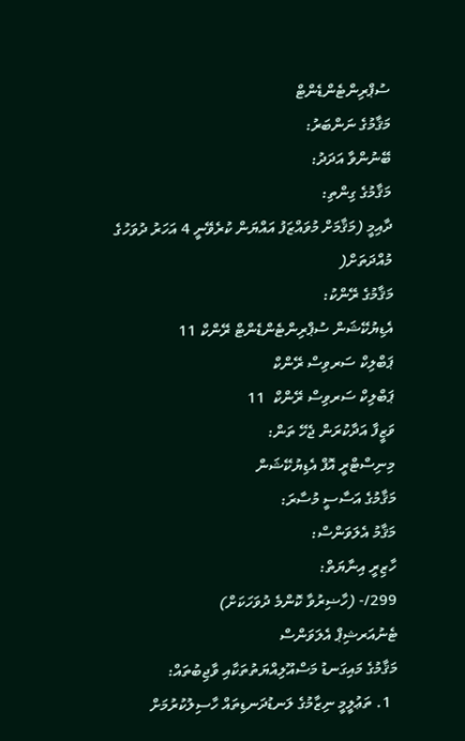ސުޕްރިންޓެންޑެންޓް
މަޤާމުގެ ނަންބަރު:
ބޭނުންވާ އަދަދު:
މަޤާމުގެ ގިންތި:
ދާއިމީ (މަޤާމަށް މުވައްޒަފު އައްޔަން ކުރެވޭނީ 4 އަހަރު ދުވަހުގެ މުއްދަތަށް(
މަޤާމުގެ ރޭންކު:
އެޑިޔުކޭޝަން ސުޕްރިންޓެންޑެންޓް ރޭންކް 11
ޕަބްލިކް ސަރވިސް ރޭންކް
ޕަބްލިކް ސަރވިސް ރޭންކް  11
ވަޒީފާ އަދާކުރަން ޖެހޭ ތަން:
މިނިސްޓްރީ އޮފް އެޑިޔުކޭޝަން
މަޤާމުގެ އަސާސީ މުސާރަ:
މަޤާމު އެލަވަންސް:
ހާޒިރީ އިނާޔަތް:
299/- (ހާޟިރުވާ ކޮންމެ ދުވަހަކަށް)
ޓެނުއަރޝިޕް އެލަވަންސް
މަޤާމުގެ މައިގަނޑު މަސްއޫލިއްޔަތުތަކާއި ވާޖިބުތައް:
  1. ތަޢުލީމީ ނިޒާމުގެ ލަނޑުދަނޑިތައް ހާސިލުކުރުމަށް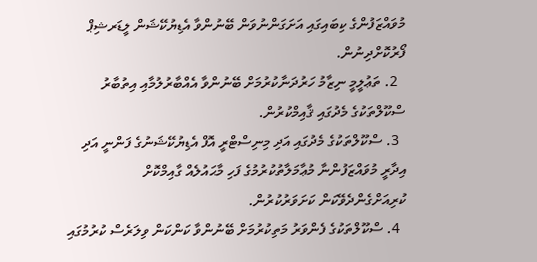މުވައްޒަފުންގެ ކިބައިގައި އަށަގަންނުވަން ބޭނުންވާ އެޑިޔުކޭޝަން ލީޑަރޝިޕް ފޯރުކޮށްދިނުން.
  2. ތަޢުލީމީ ނިޒާމު ހަރުދަނާކުރުމަށް ބޭނުންވާ އެއްބާރުލުމާއި އިތުބާރު ސްކޫލްތަކުގެ މެދުގައި ޤާއިމްކުރުން.
  3. ސްކޫލްތަކުގެ މެދުގައި އަދި މިނިސްޓްރީ އޮފް އެޑިޔުކޭޝަނުގެ ފަންނީ އަދި އިދާރީ މުވައްޒަފުންނާ މުޢާމަލާތުކުރުމުގެ ފަހި މާޙައުލެއް ގާއިމްކޮށް ކުރިއަށްގެންދެވޭކަން ކަށަވަރުކުރުން.
  4. ސްކޫލްތަކުގެ ފެންވަރު މަތިކުރުމަށް ބޭނުންވާ ކަންކަން ވިލަރެސް ކުރުމުގައި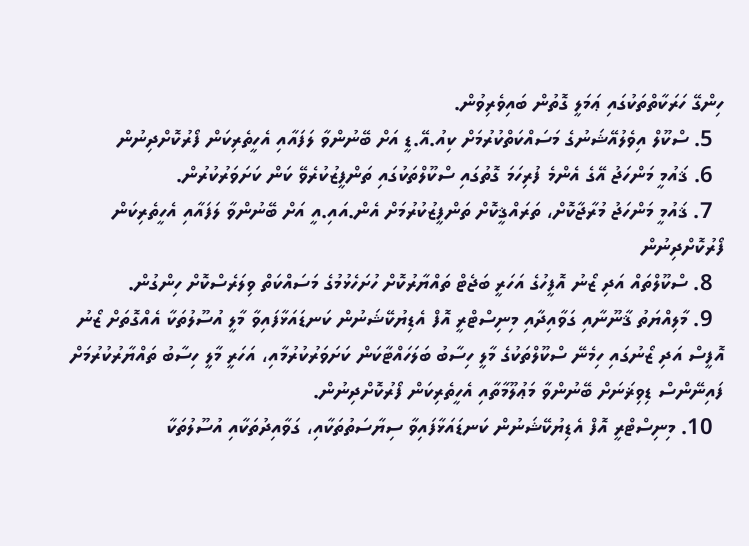ހިންގޭ ހަރަކާތްތަކުގައި ޢަމަލީ ގޮތުން ބައިވެރިވުން.
  5. ސްކޫލް އިވެލުއޭޝަނުގެ މަސައްކަތްކުރުމަށް ކިއު.އޭ.ޑީ އަށް ބޭނުންވާ ލަފައާއި އެހީތެރިކަން ފޯރުކޮށްދިނުން
  6. ޤައުމީ މަންހަޖު އޭގެ އެންމެ ފުރިހަމަ ގޮތުގައި ސްކޫލްތަކުގައި ތަންފީޒުކުރެވޭ ކަން ކަށަވަރުކުރުން.
  7. ޤައުމީ މަންހަޖު މުރާޖާކޮށް، ތަރައްޤީކޮށް ތަންފީޒުކުރުމަށް އެން.އައި.އީ އަށް ބޭނުންވާ ލަފައާއި އެހީތެރިކަން ފޯރުކޮށްދިނުން
  8. ސްކޫލްތައް އަދި ޒޯނު އޮފީހުގެ އަހަރީ ބަޖެޓް ތައްޔާރުކޮށް ހުށަހެޅުމުގެ މަސައްކަތް ވިލަރެސްކޮށް ހިންގުން.
  9. މާލިއްޔަތު ޤާނޫނާއި ގަވާއިދާއި މިނިސްޓްރީ އޮފް އެޑިޔުކޭޝަނުން ކަނޑައަޅާފައިވާ މާލީ އުސޫލުތަކާ އެއްގޮތަށް ޒޯނު އޮފީސް އަދި ޒޯނުގައި ހިމެނޭ ސްކޫލްތަކުގެ މާލީ ހިސާބު ބަލަހައްޓާކަން ކަށަވަރުކުރުމާއި، އަހަރީ މާލީ ހިސާބު ތައްޔާރުކުރުމަށް ފައިނޭންސް ޑިވިޜަނަށް ބޭނުންވާ މަޢުލޫމާތާއި އެހީތެރިކަން ފޯރުކޮށްދިނުން.
  10. މިނިސްޓްރީ އޮފް އެޑިޔުކޭޝަނުން ކަނޑައަޅާފައިވާ ސިޔާސަތުތަކާއި، ގަވާއިދުތަކާއި އުސޫލުތަކާ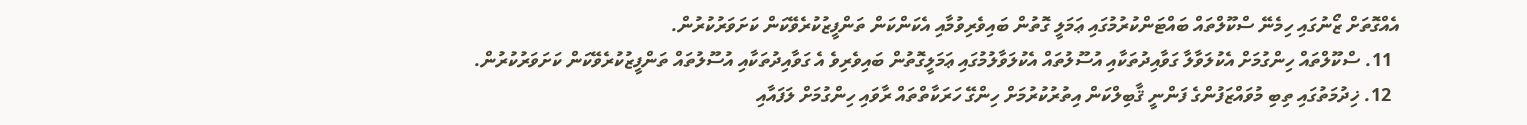އެއްގޮތަށް ޒޯނުގައި ހިމެނޭ ސްކޫލްތައް ބައްޓަންކުރުމުގައި ޢަމަލީ ގޮތުން ބައިވެރިވުމާއި އެކަންކަން ތަންފީޒުކުރެވޭކަން ކަށަވަރުކުރުން.
  11. ސްކޫލްތައް ހިންގުމަށް އެކުލަވާލާ ގަވާއިދުތަކާއި އުސޫލުތައް އެކުލަވާލުމުގައި ޢަމަލީގޮތުން ބައިވެރިވެ އެ ގަވާއިދުތަކާއި އުސޫލުތައް ތަންފީޒުކުރެވޭކަން ކަށަވަރުކުރުން.
  12. ޚިދުމަތުގައި ތިބި މުވައްޒަފުންގެ ފަންނީ ޤާބިލްކަން އިތުރުކުރުމަށް ހިންގޭ ހަރަކާތްތައް ރާވައި ހިންގުމަށް ލަފައާއި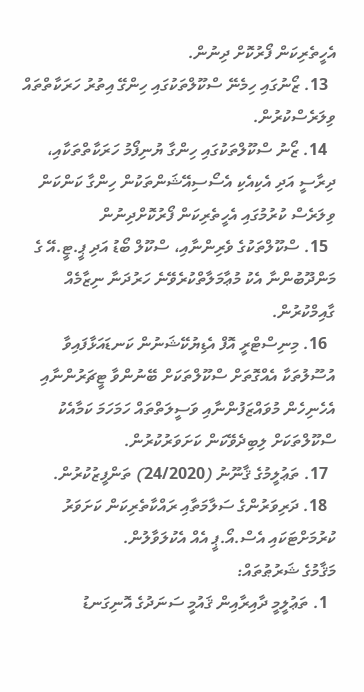އެހީތެރިކަން ފޯރުކޮށް ދިނުން.
  13. ޒޯނުގައި ހިމެނޭ ސްކޫލްތަކުގައި ހިންގޭ އިތުރު ހަރަކާތްތައް ވިލަރެސްކުރުން.
  14. ޒޯނު ސްކޫލްތަކުގައި ހިންގާ ޔުނިފޯމު ހަރަކާތްތަކާއި، ދިރާސީ އަދި އެކިއެކި އެސޯސިއޭޝަންތަކުން ހިންގާ ކަންކަން ވިލަރެސް ކުރުމުގައި އެހީތެރިކަން ފޯރުކޮށްދިނުން
  15. ސްކޫލްތަކުގެ ވެރިންނާއި، ސްކޫލް ބޯޑު އަދި ޕީ.ޓީ.އޭ ގެ މަންދޫބުންނާ އެކު މުޢާމަލާތްކުރެވޭނެ ހަރުދަނާ ނިޒާމެއް ގާއިމްކުރުން.
  16. މިނިސްޓްރީ އޮފް އެޑިޔުކޭޝަނުން ކަނޑައަޅާފައިވާ އުސޫލުތަކާ އެއްގޮތަށް ސްކޫލްތަކަށް ބޭނުންވާ ޓީޗަރުންނާއި އެހެނިހެން މުވައްޒަފުންނާއި ވަސީލަތްތައް ހަމަހަމަ ކަމާއެކު ސްކޫލްތަކަށް ލިބިދެވޭކަން ކަށަވަރުކުރުން.
  17. ތަޢުލީމުގެ ޤާނޫނު (24/2020) ތަންފީޒުކުރުން.
  18. ދަރިވަރުންގެ ސަލާމަތާއި ރައްކާތެރިކަން ކަށަވަރު ކުރުމަށްޓަކައި އެސް.އޯ.ޕީ އެއް އެކުލަވާލުން.
މަޤާމުގެ ޝަރުޠުތައް:
  1. ތަޢުލީމީ ދާއިރާއިން ޤައުމީ ސަނަދުގެ އޮނިގަނޑު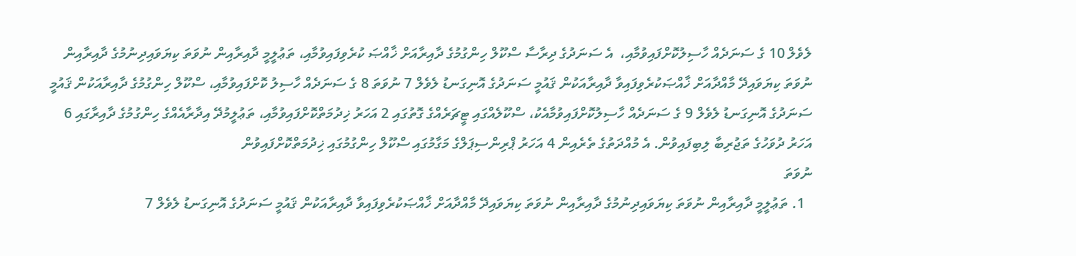ލެވެލް 10 ގެ ސަނަދެއް ހާސިލުކޮށްފައިވުމާއި،  އެ ސަނަދުގެ ދިރާސާ ސްކޫލް ހިންގުމުގެ ދާއިރާއަށް ޚާއްޞަ ކުރެވިފައިވުމާއި، ތަޢުލީމީ ދާއިރާއިން ނުވަތަ ކިޔަވައިދިނުމުގެ ދާއިރާއިން ނުވަތަ ކިޔަވައިދޭ މާއްދާއަށް ޚާއްޞަކުރެވިފައިވާ ދާއިރާއަކުން ޤައުމީ ސަނަދުގެ އޮނިގަނޑު ލެވެލް 7 ނުވަތަ 8 ގެ ސަނަދެއް ހާސިލު ކޮށްފައިވުމާއި، ސްކޫލް ހިންގުމުގެ ދާއިރާއަކުން ޤައުމީ ސަނަދުގެ އޮނިގަނޑު ލެވެލް 9 ގެ ސަނަދެއް ހާސިލުކޮށްފައިވުމާއެކު، ސްކޫލެއްގައި ޓީޗަރެއްގެ ގޮތުގައި 2 އަހަރު ޚިދުމަތްކޮށްފައިވުމާއި، ތަޢުލީމުދޭ އިދާރާއެއްގެ ހިންގުމުގެ ދާއިރާގައި 6 އަހަރު ދުވަހުގެ ތަޖުރިބާ ލިބިފައިވުން. އެ މުއްދަތުގެ ތެރެއިން 4 އަހަރު ޕްރިންސިޕަލްގެ މަގާމުގައި ސްކޫލް ހިންގުމުގައި ޚިދުމަތްކޮށްފައިވުން
ނުވަތަ
  1. ތަޢުލީމީ ދާއިރާއިން ނުވަތަ ކިޔަވައިދިނުމުގެ ދާއިރާއިން ނުވަތަ ކިޔަވައިދޭ މާއްދާއަށް ޚާއްޞަކުރެވިފައިވާ ދާއިރާއަކުން ޤައުމީ ސަނަދުގެ އޮނިގަނޑު ލެވެލް 7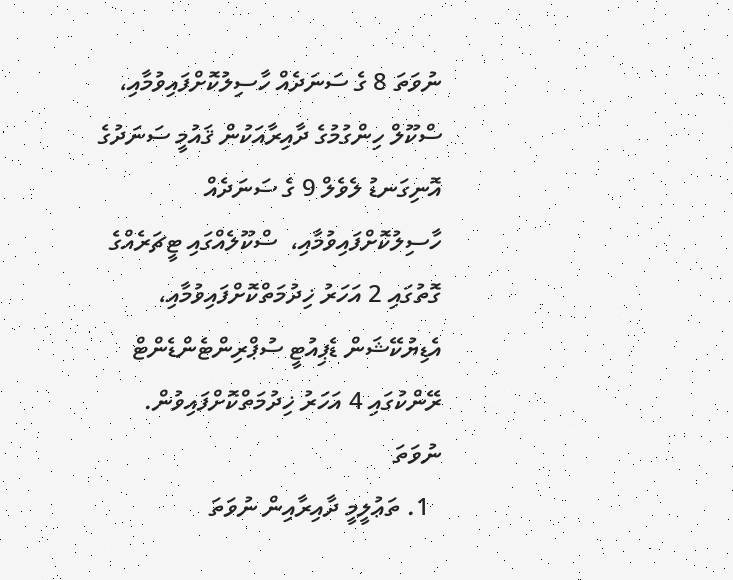ނުވަތަ 8 ގެ ސަނަދެއް ހާސިލުކޮށްފައިވުމާއި،  ސްކޫލް ހިންގުމުގެ ދާއިރާއަކުން ޤައުމީ ސަނަދުގެ އޮނިގަނޑު ލެވެލް 9 ގެ ސަނަދެއް ހާސިލުކޮށްފައިވުމާއި،  ސްކޫލެއްގައި ޓީޗަރެއްގެ ގޮތުގައި 2 އަހަރު ޚިދުމަތްކޮށްފައިވުމާއި، އެޑިޔުކޭޝަން ޑެޕިއުޓީ ސުޕްރިންޓެންޑެންޓް ރޭންކުގައި 4 އަހަރު ޚިދުމަތްކޮށްފައިވުން.
ނުވަތަ
  1. ތަޢުލީމީ ދާއިރާއިން ނުވަތަ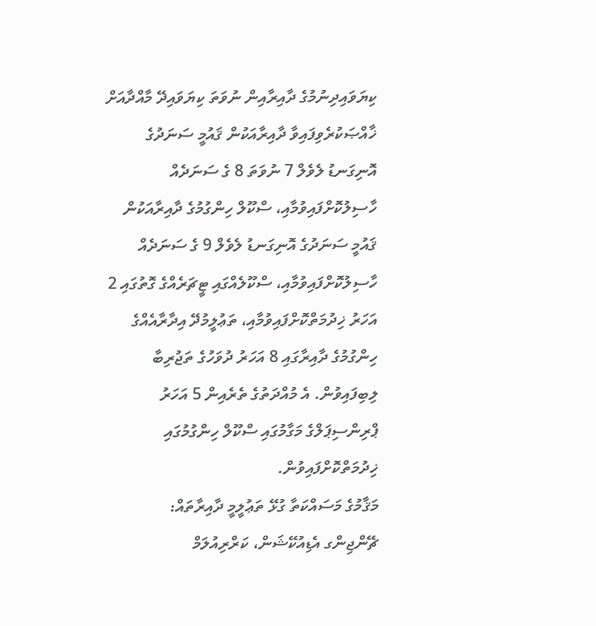ކިޔަވައިދިނުމުގެ ދާއިރާއިން ނުވަތަ ކިޔަވައިދޭ މާއްދާއަށް ޚާއްޞަކުރެވިފައިވާ ދާއިރާއަކުން ޤައުމީ ސަނަދުގެ އޮނިގަނޑު ލެވެލް 7 ނުވަތަ 8 ގެ ސަނަދެއް ހާސިލުކޮށްފައިވުމާއި، ސްކޫލް ހިންގުމުގެ ދާއިރާއަކުން ޤައުމީ ސަނަދުގެ އޮނިގަނޑު ލެވެލް 9 ގެ ސަނަދެއް ހާސިލުކޮށްފައިވުމާއި، ސްކޫލެއްގައި ޓީޗަރެއްގެ ގޮތުގައި 2 އަހަރު ޚިދުމަތްކޮށްފައިވުމާއި، ތަޢުލީމުދޭ އިދާރާއެއްގެ ހިންގުމުގެ ދާއިރާގައި 8 އަހަރު ދުވަހުގެ ތަޖުރިބާ ލިބިފައިވުން. އެ މުއްދަތުގެ ތެރެއިން 5 އަހަރު ޕްރިންސިޕަލްގެ މަގާމުގައި ސްކޫލް ހިންގުމުގައި ޚިދުމަތްކޮށްފައިވުން.
މަޤާމުގެ މަސައްކަތާ ގުޅޭ ތަޢުލީމީ ދާއިރާތައް:
ޗޭންޖިންގ އެޑިއުކޭޝަން، ކަރްރިއުލަމް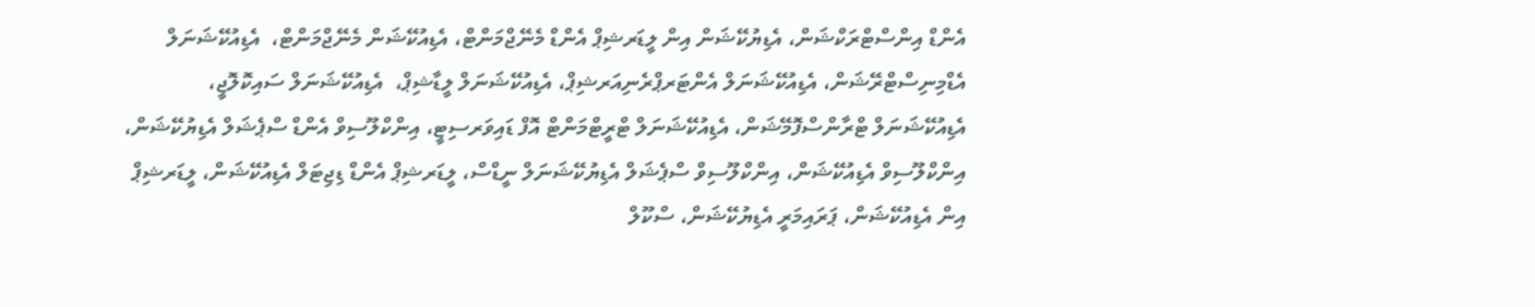އެންޑް އިންސްޓްރަކްޝަން، އެޑިޔުކޭޝަން އިން ލީޑަރޝިޕް އެންޑް މެނޭޖްމަންޓް، އެޑިއުކޭޝަން މެނޭޖްމަންޓް،  އެޑިއުކޭޝަނަލް އެޑްމިނިސްޓްރޭޝަން، އެޑިއުކޭޝަނަލް އެންޓަރޕްރެނިއަރޝިޕް، އެޑިއުކޭޝަނަލް ލީޑާޝިޕް،  އެޑިއުކޭޝަނަލް ސައިކޮލޮޖީ، އެޑިއުކޭޝަނަލް ޓްރާންސްފޮމޭޝަން، އެޑިއުކޭޝަނަލް ޓްރީޓްމަންޓް އޮފް ޑައިވަރސިޓީ، އިންކްލޫސިވް އެންޑް ސްޕެޝަލް އެޑިޔުކޭޝަން، އިންކްލޫސިވް އެޑިއުކޭޝަން، އިންކްލޫސިވް ސްޕެޝަލް އެޑިޔުކޭޝަނަލް ނީޑްސް، ލީޑަރޝިޕް އެންޑް ޑިޖިޓަލް އެޑިއުކޭޝަން، ލީޑަރޝިޕް އިން އެޑިއުކޭޝަން، ޕަރައިމަރީ އެޑިޔުކޭޝަން، ސްކޫލް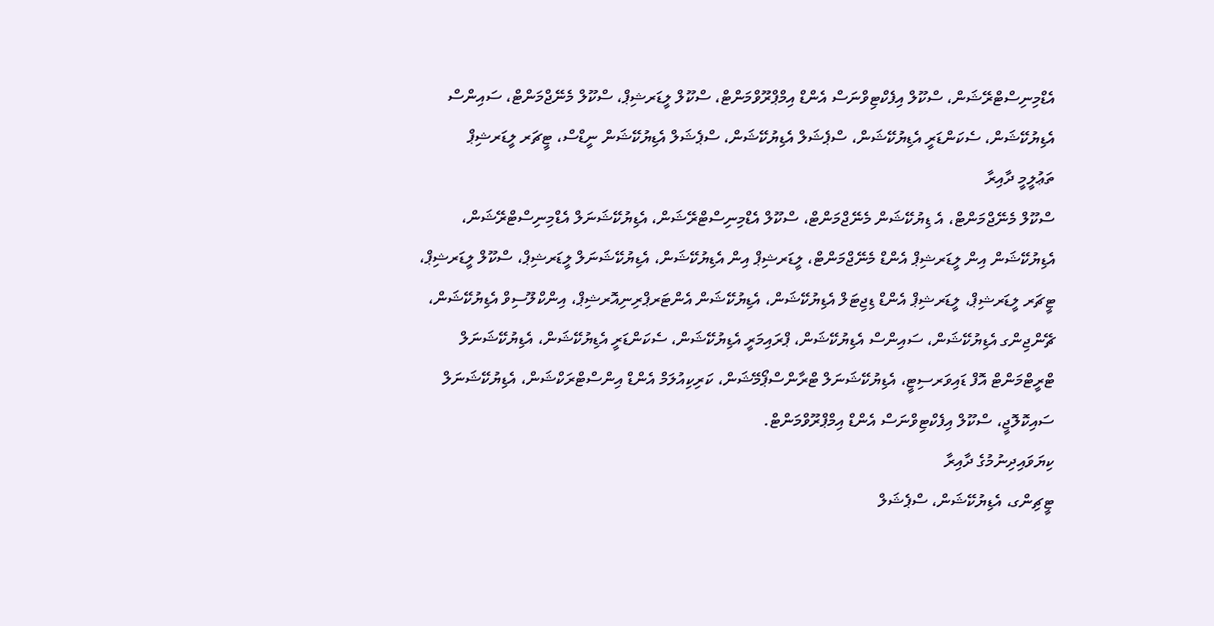އެޑްމިނިސްޓްރޭޝަން، ސްކޫލް އިފެކްޓިވްނަސް އެންޑް އިމްޕްރޫވްމަންޓް، ސްކޫލް ލީޑަރޝިޕް، ސްކޫލް މެނޭޖްމަންޓް، ސައިންސް އެޑިޔުކޭޝަން، ސެކަންޑަރީ އެޑިޔުކޭޝަން، ސްޕެޝަލް އެޑިޔުކޭޝަން، ސްޕެޝަލް އެޑިޔުކޭޝަން ނީޑްސް، ޓީޗަރ ލީޑަރޝިޕް
ތަޢުލީމީ ދާއިރާ
ސްކޫލް މެނޭޖްމަންޓް، އެ ޑިޔުކޭޝަން މެނޭޖްމަންޓް، ސްކޫލް އެޑްމިނިސްޓްރޭޝަން، އެޑިޔުކޭޝަނަލް އެޑްމިނިސްޓްރޭޝަން، އެޑިޔުކޭޝަން އިން ލީޑަރޝިޕް އެންޑް މެނޭޖްމަންޓް، ލީޑަރޝިޕް އިން އެޑިޔުކޭޝަން، އެޑިޔުކޭޝަނަލް ލީޑަރޝިޕް، ސްކޫލް ލީޑަރޝިޕް، ޓީޗަރ ލީޑަރޝިޕް، ލީޑަރޝިޕް އެންޑް ޑިޖިޓަލް އެޑިޔުކޭޝަން، އެޑިޔުކޭޝަން އެންޓަރޕްރިނިއޮރޝިޕް، އިންކްލޫސިވް އެޑިޔުކޭޝަން، ޗޭންޖިންގ އެޑިޔުކޭޝަން، ސައިންސް އެޑިޔުކޭޝަން، ޕްރައިމަރީ އެޑިޔުކޭޝަން، ސެކަންޑަރީ އެޑިޔުކޭޝަން، އެޑިޔުކޭޝަނަލް ޓްރީޓްމަންޓް އޮފް ޑައިވަރސިޓީ، އެޑިޔުކޭޝަނަލް ޓްރާންސްޕޯމޭޝަން، ކަރިކިއުލަމް އެންޑް އިންސްޓްރަކްޝަން، އެޑިޔުކޭޝަނަލް ސައިކޮލޮޖީ، ސްކޫލް އިފެކްޓިވްނަސް އެންޑް އިމްޕްރޫވްމަންޓް.
ކިޔަވައިދިނުމުގެ ދާއިރާ
ޓީޗިންގ، އެޑިޔުކޭޝަން، ސްޕެޝަލް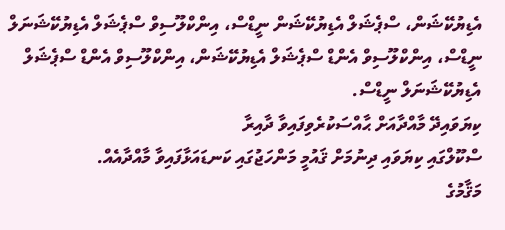އެޑިޔުކޭޝަން، ސްޕެޝަލް އެޑިޔުކޭޝަން ނީޑްސް، އިންކްލޫސިވް ސްޕެޝަލް އެޑިޔުކޭޝަނަލް ނީޑްސް، އިންކްލޫސިވް އެންޑް ސްޕެޝަލް އެޑިޔުކޭޝަން، އިންކްލޫސިވް އެންޑް ސްޕެޝަލް އެޑިޔުކޭޝަނަލް ނީޑްސް.
ކިޔަވައިދޭ މާއްދާއަށް ޙާއްސަކުރެވިފައިވާ ދާއިރާ
ސްކޫލްގައި ކިޔަވައި ދިނުމަށް ޤައުމީ މަންހަޖުގައި ކަނޑައަޅާފައިވާ މާއްދާއެއް.
މަޤާމުގެ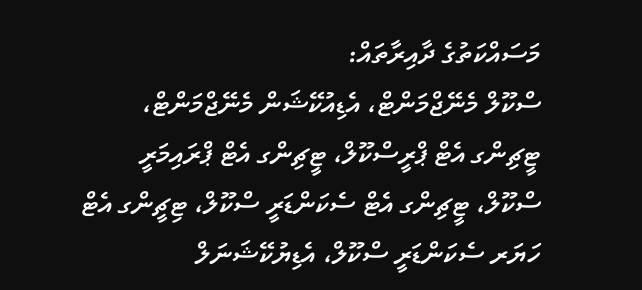މަސައްކަތުގެ ދާއިރާތައް:
ސްކޫލް މެނޭޖްމަންޓް، އެޑިއުކޭޝަން މެނޭޖްމަންޓް، ޓީޗިންގ އެޓް ޕްރީސްކޫލް، ޓީޗިންގ އެޓް ޕްރައިމަރީ ސްކޫލް، ޓީޗިންގ އެޓް ސެކަންޑަރީ ސްކޫލް، ޓިޗީންގ އެޓް ހަޔަރ ސެކަންޑަރީ ސްކޫލް، އެޑިޔުކޭޝަނަލް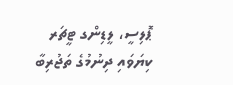ޕޮލިސީ، ލީޑިންގ ޓީޗަރ
ކިޔަވައި ދިނުމުގެ ތަޖުރިބާ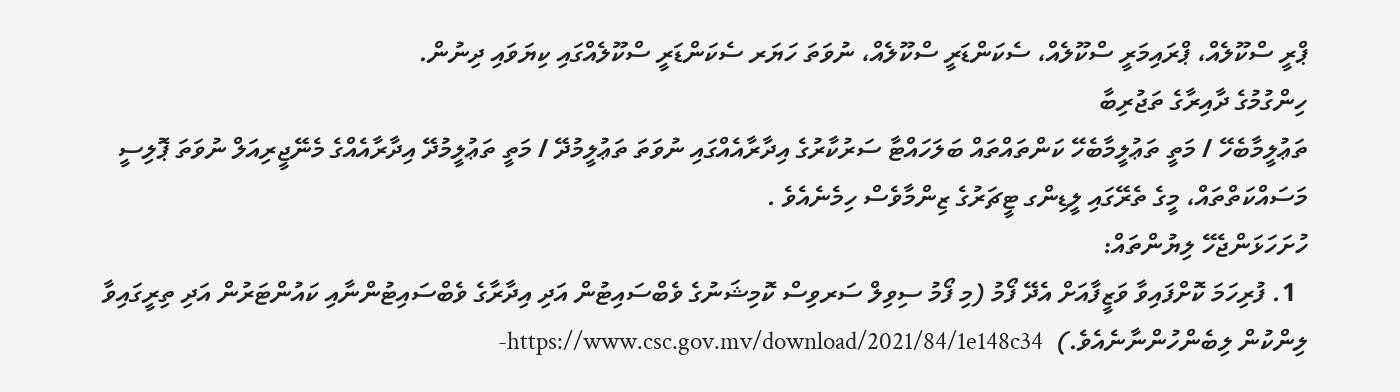ޕްރީ ސްކޫލެއް، ޕްރައިމަރީ ސްކޫލެއް، ސެކަންޑަރީ ސްކޫލެއް، ނުވަތަ ހަޔަރ ސެކަންޑަރީ ސްކޫލެއްގައި ކިޔަވައި ދިނުން.
ހިންގުމުގެ ދާއިރާގެ ތަޖުރިބާ
ތަޢުލީމާބެހޭ / މަތީ ތަޢުލީމާބެހޭ ކަންތައްތައް ބަލަހައްޓާ ސަރުކާރުގެ އިދާރާއެއްގައި ނުވަތަ ތަޢުލީމުދޭ / މަތީ ތަޢުލީމުދޭ އިދާރާއެއްގެ މެނޭޖީރިއަލް ނުވަތަ ޕޮލިސީ މަސައްކަތްތައް، މީގެ ތެރޭގައި ލީޑިންގ ޓީޗަރުގެ ޒިންމާވެސް ހިމެނެއެވެ .
ހުށަހަޅަންޖެހޭ ލިޔުންތައް:
  1. ފުރިހަމަ ކޮށްފައިވާ ވަޒީފާއަށް އެދޭ ފޯމު (މި ފޯމު ސިވިލް ސަރވިސް ކޮމިޝަނުގެ ވެބްސައިޓުން އަދި އިދާރާގެ ވެބްސައިޓުންނާއި ކައުންޓަރުން އަދި ތިރީގައިވާ ލިންކުން ލިބެންހުންނާނެއެވެ.)  https://www.csc.gov.mv/download/2021/84/1e148c34-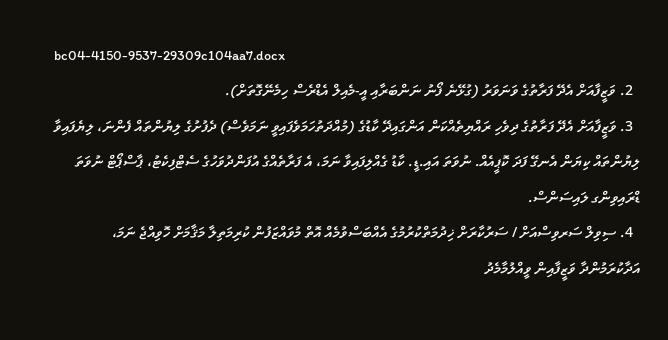bc04-4150-9537-29309c104aa7.docx
  2. ވަޒީފާއަށް އެދޭ ފަރާތުގެ ވަނަވަރު (ގުޅޭނެ ފޯނު ނަންބަރާއި އީ-މެއިލް އެޑްރެސް ހިމެނޭގޮތަށް).
  3. ވަޒީފާއަށް އެދޭ ފަރާތުގެ ދިވެހި ރައްޔިތެއްކަން އަންގައިދޭ ކާޑުގެ (މުއްދަތުހަމަވެފައިވީ ނަމަވެސް) ދެފުށުގެ ލިޔުންތައް ފެންނަ، ލިޔެފައިވާ ލިޔުންތައް ކިޔަން އެނގޭ ފަދަ ކޮޕީއެއް. ނުވަތަ އައި.ޑީ. ކާޑު ގެއްލިފައިވާ ނަމަ، އެ ފަރާތެއްގެ އުފަންދުވަހުގެ ސެޓްފިކެޓު، ޕާސްޕޯޓް ނުވަތަ ޑްރައިވިންގ ލައިސަންސް.
  4. ސިވިލް ސަރވިސްއަށް / ސަރުކާރަށް ޚިދުމަތްކުރުމުގެ އެއްބަސްވުމެއް އޮތް މުވައްޒަފުން ކުރިމަތިލާ މަޤާމަށް ހޮވިއްޖެ ނަމަ، އަދާކުރަމުންދާ ވަޒީފާއިން ވީއްލުމާމެދު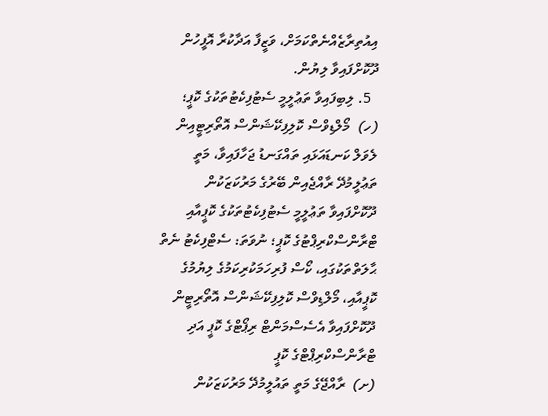އިއުތިރާޒެއްނެތްކަމަށް، ވަޒީފާ އަދާކުރާ އޮފީހުން ދޫކޮށްފައިވާ ލިޔުން.
  5. ލިބިފައިވާ ތަޢުލީމީ ސެޓުފިކެޓުތަކުގެ ކޮޕީ؛
(ހ)  މޯލްޑިވްސް ކޮލިފިކޭޝަންސް އޮތޯރިޓީއިން ލެވަލް ކަނޑައަޅައި ތައްގަނޑު ޖަހާފައިވާ، މަތީ ތަޢުލީމުދޭ ރާއްޖެއިން ބޭރުގެ މަރުކަޒަކުން ދޫކޮށްފައިވާ ތަޢުލީމީ ސެޓުފިކެޓުތަކުގެ ކޮޕީއާއި ޓްރާންސްކްރިޕްޓުގެ ކޮޕީ؛ ނުވަތަ: ސެޓްފިކެޓު ނެތް ޙާލަތްތަކުގައި، ކޯސް ފުރިހަމަކުރިކަމުގެ ލިޔުމުގެ ކޮޕީއާއި، މޯލްޑިވްސް ކޮލިފިކޭޝަންސް އޮތޯރިޓީން ދޫކޮށްފައިވާ އެސެސްމަންޓް ރިޕޯޓްގެ ކޮޕީ އަދި ޓްރާންސްކްރިޕްޓްގެ ކޮޕީ
(ށ)  ރާއްޖޭގެ މަތީ ތައުލީމުދޭ މަރުކަޒަކުން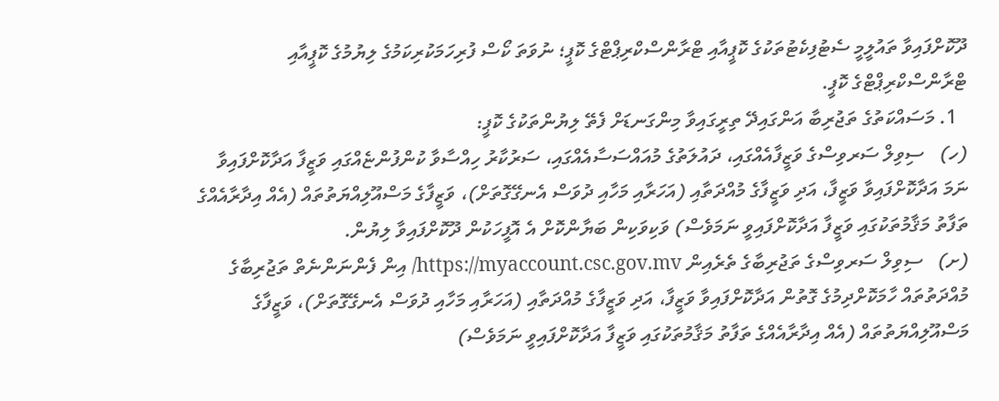ދޫކޮށްފައިވާ ތައުލީމީ ސެޓުފިކެޓުތަކުގެ ކޮޕީއާއި ޓްރާންސްކްރިޕްޓްގެ ކޮޕީ؛ ނުވަތަ ކޯސް ފުރިހަމަކުރިކަމުގެ ލިޔުމުގެ ކޮޕީއާއި ޓްރާންސްކްރިޕްޓްގެ ކޮޕީ.
  1. މަސައްކަތުގެ ތަޖުރިބާ އަންގައިދޭ ތިރީގައިވާ މިންގަނޑަށް ފެތޭ ލިޔުންތަކުގެ ކޮޕީ:
(ހ)   ސިވިލް ސަރވިސްގެ ވަޒީފާއެއްގައި، ދައުލަތުގެ މުއައްސަސާއެއްގައި، ސަރުކާރު ހިއްސާވާ ކުންފުންޏެއްގައި ވަޒީފާ އަދާކޮށްފައިވާ ނަމަ އަދާކޮށްފައިވާ ވަޒީފާ، އަދި ވަޒީފާގެ މުއްދަތާއި (އަހަރާއި މަހާއި ދުވަސް އެނގޭގޮތަށް)، ވަޒީފާގެ މަސްއޫލިއްޔަތުތައް (އެއް އިދާރާއެއްގެ ތަފާތު މަޤާމުތަކުގައި ވަޒީފާ އަދާކޮށްފައިވީ ނަމަވެސް) ވަކިވަކިން ބަޔާންކޮށް އެ އޮފީހަކުން ދޫކޮށްފައިވާ ލިޔުން.
(ށ)   ސިވިލް ސަރވިސްގެ ތަޖުރިބާގެ ތެރެއިން https://myaccount.csc.gov.mv/ އިން ފެންނަންނެތް ތަޖުރިބާގެ މުއްދަތުތައް ހާމަކޮށްދިމުގެ ގޮތުން އަދާކޮށްފައިވާ ވަޒީފާ، އަދި ވަޒީފާގެ މުއްދަތާއި (އަހަރާއި މަހާއި ދުވަސް އެނގޭގޮތަށް)، ވަޒީފާގެ މަސްއޫލިއްޔަތުތައް (އެއް އިދާރާއެއްގެ ތަފާތު މަޤާމުތަކުގައި ވަޒީފާ އަދާކޮށްފައިވީ ނަމަވެސް)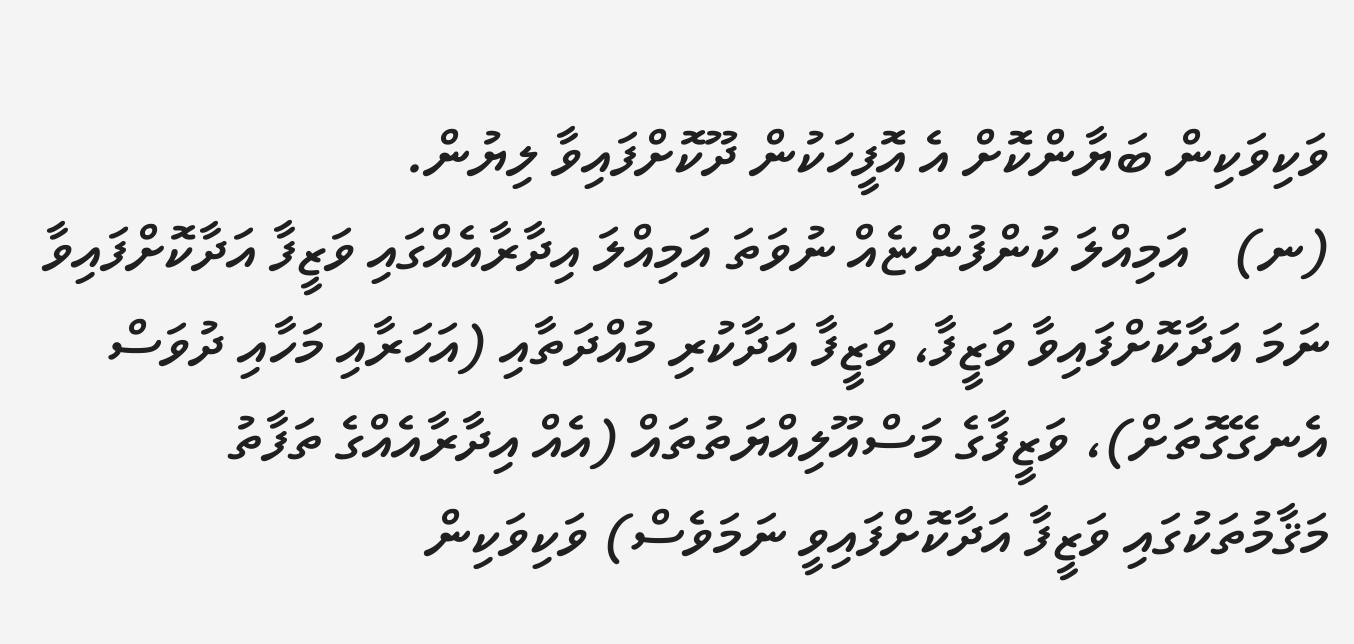ވަކިވަކިން ބަޔާންކޮށް އެ އޮފީހަކުން ދޫކޮށްފައިވާ ލިޔުން.
(ނ)   އަމިއްލަ ކުންފުންޏެއް ނުވަތަ އަމިއްލަ އިދާރާއެއްގައި ވަޒީފާ އަދާކޮށްފައިވާ ނަމަ އަދާކޮށްފައިވާ ވަޒީފާ، ވަޒީފާ އަދާކުރި މުއްދަތާއި (އަހަރާއި މަހާއި ދުވަސް އެނގޭގޮތަށް)، ވަޒީފާގެ މަސްއޫލިއްޔަތުތައް (އެއް އިދާރާއެއްގެ ތަފާތު މަޤާމުތަކުގައި ވަޒީފާ އަދާކޮށްފައިވީ ނަމަވެސް) ވަކިވަކިން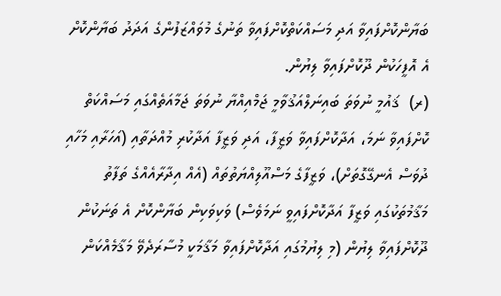ބަޔާންކޮށްފައިވާ އަދި މަސައްކަތްކޮށްފައިވާ ތަނުގެ މުވައްޒަފުންގެ އަދަދު ބަޔާންކޮށް އެ އޮފީހަކުން ދޫކޮށްފައިވާ ލިޔުން.
(ރ)  ޤައުމީ ނުވަތަ ބައިނަލްއަޤުވާމީ ޖަމްއިއްޔާ ނުވަތަ ޖަމާއަތެއްގައި މަސައްކަތް ކޮށްފައިވާ ނަމަ، އަދާކޮށްފައިވާ ވަޒީފާ، އަދި ވަޒީފާ އަދާކުރި މުއްދަތާއި (އަހަރާއި މަހާއި ދުވަސް އެނގޭގޮތަށް)، ވަޒީފާގެ މަސްއޫލިއްޔަތުތައް (އެއް އިދާރާއެއްގެ ތަފާތު މަޤާމުތަކުގައި ވަޒީފާ އަދާކޮށްފައިވީ ނަމަވެސް) ވަކިވަކިން ބަޔާންކޮށް އެ ތަނަކުން ދޫކޮށްފައިވާ ލިޔުން (މި ލިޔުމުގައި އަދާކޮށްފައިވާ މަޤާމަކީ މުސާރަދެވޭ މަޤާމެއްކަން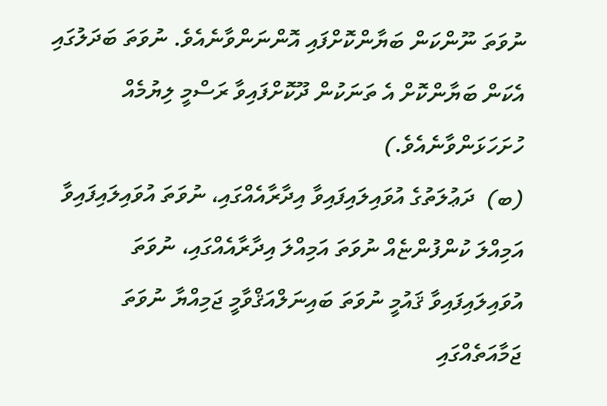ނުވަތަ ނޫންކަން ބަޔާންކޮށްފައި އޮންނަންވާނެއެވެ. ނުވަތަ ބަދަލުގައި އެކަން ބަޔާންކޮށް އެ ތަނަކުން ދޫކޮށްފައިވާ ރަސްމީ ލިޔުމެއް ހުށަހަޅަންވާނެއެވެ.)
(ބ)  ދަޢުލަތުގެ އުވައިލައިފައިވާ އިދާރާއެއްގައި، ނުވަތަ އުވައިލައިފައިވާ އަމިއްލަ ކުންފުންޏެއް ނުވަތަ އަމިއްލަ އިދާރާއެއްގައި، ނުވަތަ އުވައިލައިފައިވާ ޤައުމީ ނުވަތަ ބައިނަލްއަޤްވާމީ ޖަމިއްޔާ ނުވަތަ ޖަމާއަތެއްގައި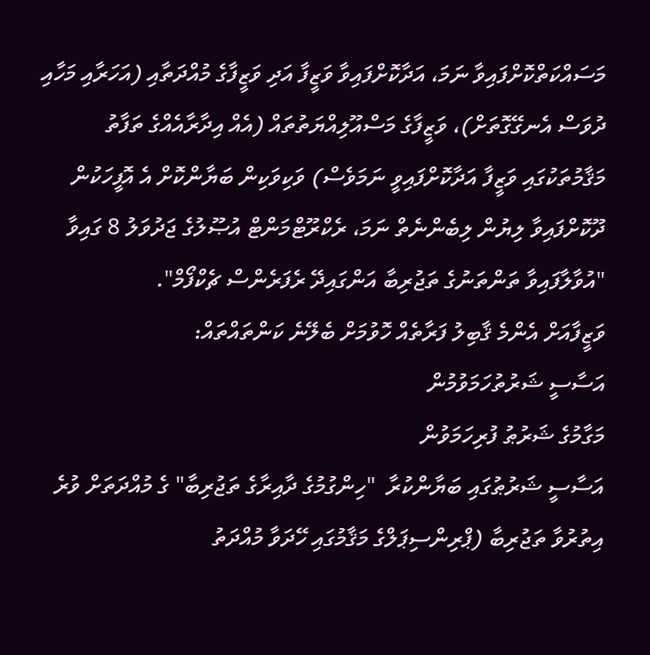މަސައްކަތްކޮށްފައިވާ ނަމަ، އަދާކޮށްފައިވާ ވަޒީފާ އަދި ވަޒީފާގެ މުއްދަތާއި (އަހަރާއި މަހާއި ދުވަސް އެނގޭގޮތަށް)، ވަޒީފާގެ މަސްއޫލިއްޔަތުތައް (އެއް އިދާރާއެއްގެ ތަފާތު މަޤާމުތަކުގައި ވަޒީފާ އަދާކޮށްފައިވީ ނަމަވެސް) ވަކިވަކިން ބަޔާންކޮށް އެ އޮފީހަކުން ދޫކޮށްފައިވާ ލިޔުން ލިބެންނެތް ނަމަ، ރެކްރޫޓްމަންޓް އުޞޫލުގެ ޖަދުވަލު 8 ގައިވާ "އުވާލާފައިވާ ތަންތަނުގެ ތަޖުރިބާ އަންގައިދޭ ރެފަރެންސް ޗެކްފޯމް".
ވަޒީފާއަށް އެންމެ ޤާބިލު ފަރާތެއް ހޮވުމަށް ބެލޭނެ ކަންތައްތައް:
އަސާސީ ޝަރުތުހަމަވުމުން
މަގާމުގެ ޝަރުޠު ފުރިހަމަވުން
އަސާސީ ޝަރުޠުގައި ބަޔާންކުރާ  "ހިންގުމުގެ ދާއިރާގެ ތަޖުރިބާ" ގެ މުއްދަތަށް ވުރެ އިތުރުވާ ތަޖުރިބާ (ޕްރިންސިޕަލްގެ މަޤާމުގައި ހޭދަވާ މުއްދަތު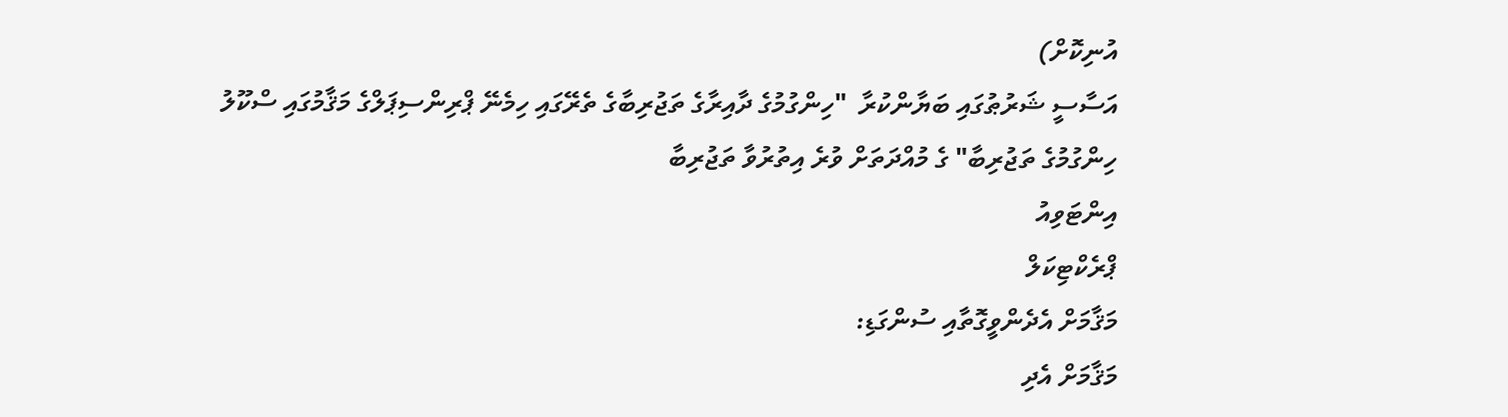އުނިކޮށް)
އަސާސީ ޝަރުޠުގައި ބަޔާންކުރާ  "ހިންގުމުގެ ދާއިރާގެ ތަޖުރިބާގެ ތެރޭގައި ހިމެނޭ ޕްރިންސިޕަލްގެ މަޤާމުގައި ސްކޫލު ހިންގުމުގެ ތަޖުރިބާ" ގެ މުއްދަތަށް ވުރެ އިތުރުވާ ތަޖުރިބާ
އިންޓަވިއު
ޕްރެކްޓިކަލް
މަޤާމަށް އެދެންވީގޮތާއި ސުންގަޑި:
މަޤާމަށް އެދި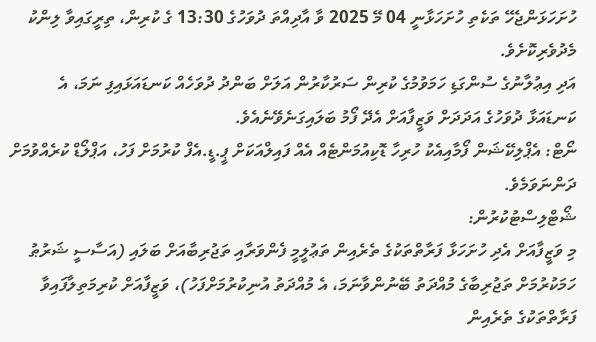ހުށަހަޅަންޖެހޭ ތަކެތި ހުށަހަޅާނީ 04 މޭ 2025 ވާ އާދިއްތަ ދުވަހުގެ 13:30 ގެ ކުރިން، ތިރީގައިވާ ލިންކު މެދުވެރިކޮށެވެ.
އަދި އިޢުލާނުގެ ސުންގަޑި ހަމަވުމުގެ ކުރިން ސަރުކާރުން އަލަށް ބަންދު ދުވަހެއް ކަނޑައަޅައިފި ނަމަ، އެ ކަނޑައަޅާ ދުވަހުގެ އަދަދަށް ވަޒީފާއަށް އެދޭ ފޯމު ބަލައިގަނެވޭނެއެވެ.
ނޯޓް: އެޕްލިކޭޝަން ފޯމާއިއެކު ހުރިހާ ޑޮކިއުމަންޓެއް އެއް ފައިލްއަކަށް ޕީ.ޑީ.އެފް ކުރުމަށް ފަހު، އަޕްލޯޑް ކުރެއްވުމަށް ދަންނަވަމެވެ.
ޝޯޓްލިސްޓުކުރުން:
މި ވަޒީފާއަށް އެދި ހުށަހަޅާ ފަރާތްތަކުގެ ތެރެއިން ތަޢުލީމީ ފެންވަރާއި ތަޖުރިބާއަށް ބަލައި (އަސާސީ ޝަރުޠު ހަމަކުރުމަށް ތަޖުރިބާގެ މުއްދަތު ބޭނުންވާނަމަ، އެ މުއްދަތު އުނިކުރުމަށްފަހު)، ވަޒީފާއަށް ކުރިމަތިލާފައިވާ ފަރާތްތަކުގެ ތެރެއިން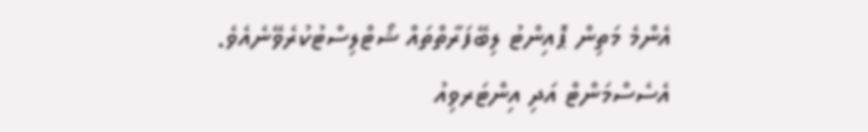އެންމެ މަތިން ޕޮއިންޓު ލިބޭފަރާތްތައް ޝޯޓްލިސްޓުކުރެވޭނެއެވެ.
އެސެސްމަންޓް އަދި އިންޓަރވިއު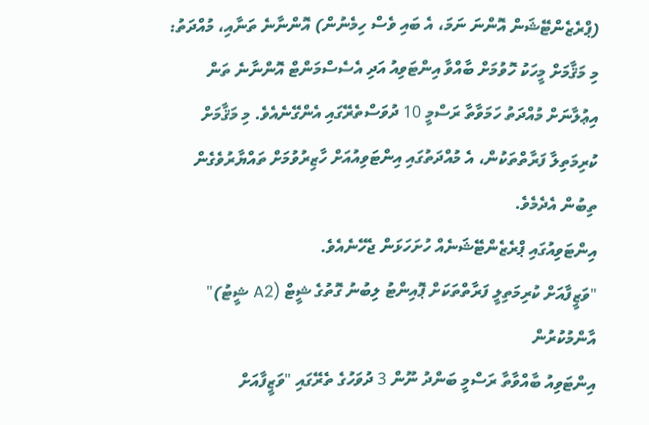(ޕްރެޒެންޓޭޝަން އޮންނަ ނަމަ، އެ ބައި ވެސް ހިމެނުން) އޮންނާނެ ތަނާއި، މުއްދަތު:
މި މަޤާމަށް މީހަކު ހޮވުމަށް ބާއްވާ އިންޓަވިއު އަދި އެސެސްމަންޓް އޮންނާނެ ތަން އިޢުލާނަށް މުއްދަތު ހަމަވާތާ ރަސްމީ 10 ދުވަސްތެރޭގައި އެންގޭނެއެވެ. މި މަޤާމަށް ކުރިމަތިލާ ފަރާތްތަކުން، އެ މުއްދަތުގައި އިންޓަވިއުއަށް ހާޒިރުވުމަށް ތައްޔާރުވެގެން ތިބުން އެދެމެވެ.
އިންޓަވިއުގައި ޕްރެޒެންޓޭޝަނެއް ހުށަހަޅަން ޖެހޭނެއެވެ.
"ވަޒީފާއަށް ކުރިމަތިލީ ފަރާތްތަކަށް ޕޮއިންޓު ލިބުނު ގޮތުގެ ޝީޓް (A2 ޝީޓު)" އާންމުކުރުން
އިންޓަވިއު ބާއްވާތާ ރަސްމީ ބަންދު ނޫން 3 ދުވަހުގެ ތެރޭގައި "ވަޒީފާއަށް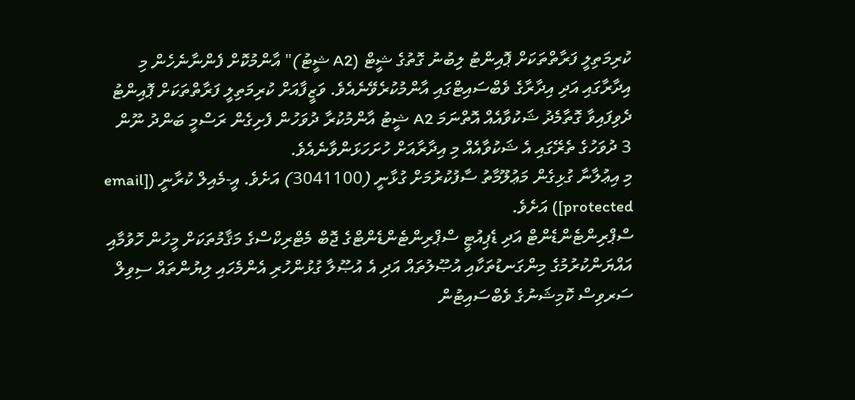ކުރިމަތިލީ ފަރާތްތަކަށް ޕޮއިންޓު ލިބުނު ގޮތުގެ ޝީޓް (A2 ޝީޓު)" އާންމުކޮށް ފެންނާނެހެން މި އިދާރާގައި އަދި އިދާރާގެ ވެބްސައިޓްގައި އާންމުކުރެވޭނެއެވެ. ވަޒީފާއަށް ކުރިމަތިލީ ފަރާތްތަކަށް ޕޮއިންޓު ދެވިފައިވާ ގޮތާމެދު ޝަކުވާއެއް އޮތްނަމަ A2 ޝީޓު އާންމުކުރާ ދުވަހުން ފެށިގެން ރަސްމީ ބަންދު ނޫން 3 ދުވަހުގެ ތެރޭގައި އެ ޝަކުވާއެއް މި އިދާރާއަށް ހުށަހަޅަންވާނެއެވެ.
މި އިޢުލާނާ ގުޅިގެން މަޢުލޫމާތު ސާފުކުރުމަށް ގުޅާނީ (3041100) އަށެވެ. އީ-މެއިލް ކުރާނީ ([email protected]) އަށެވެ.
ސްޕްރިންޓެންޑެންޓް އަދި ޑެޕިއުޓީ ސްޕްރިންޓެންޑެންޓްގެ ޖޮބް މެޓްރިކްސްގެ މަޤާމުތަކަށް މީހުން ހޮވުމާއި އައްޔަންކުރުމުގެ މިންގަނޑުތަކާއި އުޞޫލުތައް އަދި އެ އުޞޫލާ ގުޅުންހުރި އެންމެހައި ލިޔުންތައް ސިވިލް ސަރވިސް ކޮމިޝަނުގެ ވެބްސައިޓުން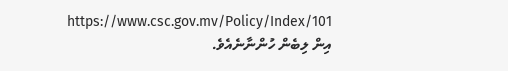https://www.csc.gov.mv/Policy/Index/101 އިން ލިބެން ހުންނާނެއެވެ.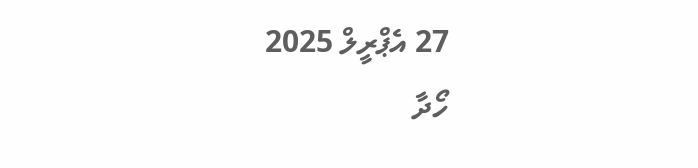27 އެޕްރީލް 2025
ހޯދާ